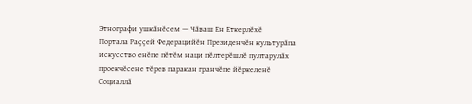Этнографи ушкӑнӗсем — Чӑваш Ен Еткерлӗхӗ
Портала Раҫҫей Федерацийӗн Президенчӗн культурӑпа искусство енӗпе пӗтӗм наци пӗлтерӗшлӗ пултарулӑх проекчӗсене тӗрев паракан гранчӗпе йӗркеленӗ
Социаллӑ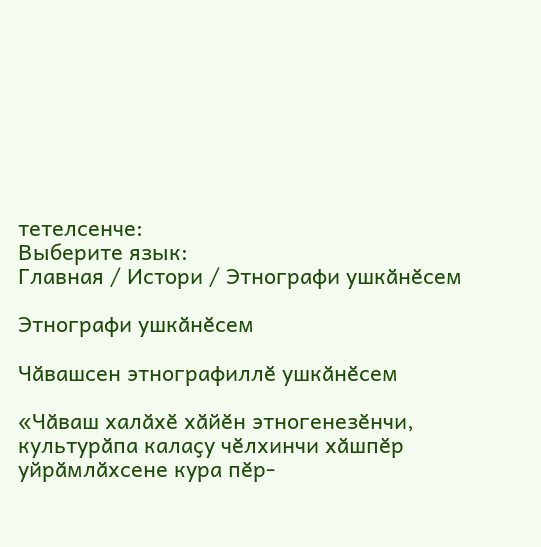тетелсенче:
Выберите язык:
Главная / Истори / Этнографи ушкӑнӗсем

Этнографи ушкӑнӗсем

Чӑвашсен этнографиллӗ ушкӑнӗсем

«Чӑваш халӑхӗ хӑйӗн этногенезӗнчи, культурӑпа калаҫу чӗлхинчи хӑшпӗр уйрӑмлӑхсене кура пӗр-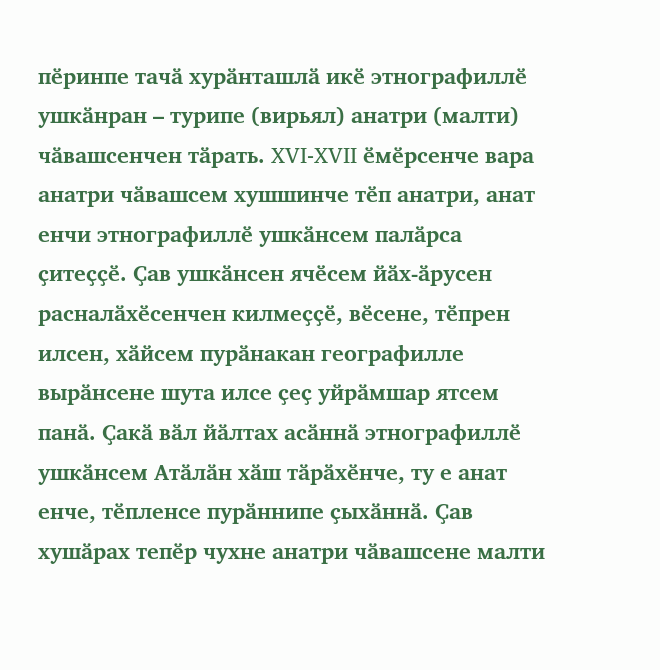пӗринпе тачӑ хурӑнташлӑ икӗ этнографиллӗ ушкӑнран – турипе (вирьял) анатри (малти) чӑвашсенчен тӑрать. XVI-XVII ӗмӗрсенче вара анатри чӑвашсем хушшинче тӗп анатри, анат енчи этнографиллӗ ушкӑнсем палӑрса ҫитеҫҫӗ. Ҫав ушкӑнсен ячӗсем йӑх-ӑрусен расналӑхӗсенчен килмеҫҫӗ, вӗсене, тӗпрен илсен, хӑйсем пурӑнакан географилле вырӑнсене шута илсе ҫеҫ уйрӑмшар ятсем панӑ. Ҫакӑ вӑл йӑлтах асӑннӑ этнографиллӗ ушкӑнсем Атӑлӑн хӑш тӑрӑхӗнче, ту е анат енче, тӗпленсе пурӑннипе ҫыхӑннӑ. Ҫав хушӑрах тепӗр чухне анатри чӑвашсене малти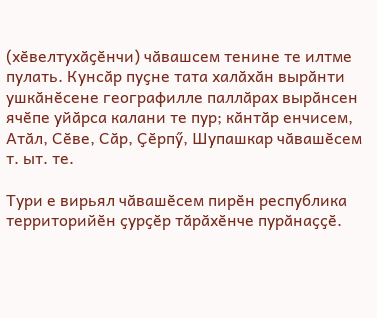(хӗвелтухӑҫӗнчи) чӑвашсем тенине те илтме пулать. Кунсӑр пуҫне тата халӑхӑн вырӑнти ушкӑнӗсене географилле паллӑрах вырӑнсен ячӗпе уйӑрса калани те пур; кӑнтӑр енчисем, Атӑл, Сӗве, Сӑр, Ҫӗрпӳ, Шупашкар чӑвашӗсем т. ыт. те.

Тури е вирьял чӑвашӗсем пирӗн республика территорийӗн ҫурҫӗр тӑрӑхӗнче пурӑнаҫҫӗ.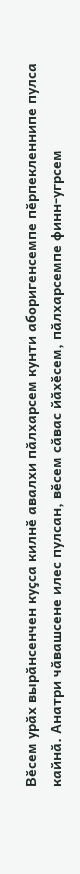Вӗсем урӑх вырӑнсенчен куҫса килнӗ авалхи пӑлхарсем кунти аборигенсемпе пӗрпекленнипе пулса кайнӑ. Анатри чӑвашсене илес пулсан, вӗсем сӑвас йӑхӗсем, пӑлхарсемпе финн-угрсем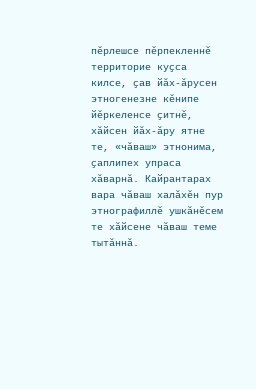пӗрлешсе пӗрпекленнӗ территорие куҫса килсе, ҫав йӑх-ӑрусен этногенезне кӗнипе йӗркеленсе ҫитнӗ, хӑйсен йӑх-ӑру ятне те, «чӑваш» этнонима, ҫаплипех упраса хӑварнӑ. Кайрантарах вара чӑваш халӑхӗн пур этнографиллӗ ушкӑнӗсем те хӑйсене чӑваш теме тытӑннӑ.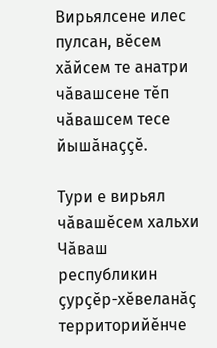Вирьялсене илес пулсан, вӗсем хӑйсем те анатри чӑвашсене тӗп чӑвашсем тесе йышӑнаҫҫӗ.

Тури е вирьял чӑвашӗсем хальхи Чӑваш республикин ҫурҫӗр-хӗвеланӑҫ территорийӗнче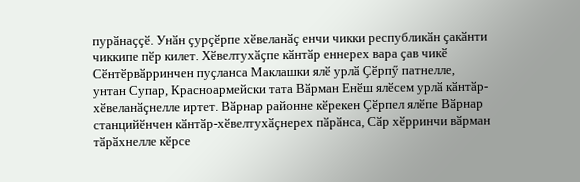пурӑнаҫҫӗ. Унӑн ҫурҫӗрпе хӗвеланӑҫ енчи чикки республикӑн ҫакӑнти чиккипе пӗр килет. Хӗвелтухӑҫпе кӑнтӑр еннерех вара ҫав чикӗ Сӗнтӗрвӑрринчен пуҫланса Маклашки ялӗ урлӑ Ҫӗрпӳ патнелле, унтан Супар, Красноармейски тата Вӑрман Енӗш ялӗсем урлӑ кӑнтӑр-хӗвеланӑҫнелле иртет. Вӑрнар районне кӗрекен Ҫӗрпел ялӗпе Вӑрнар станцийӗнчен кӑнтӑр-хӗвелтухӑҫнерех пӑрӑнса, Сӑр хӗрринчи вӑрман тӑрӑхнелле кӗрсе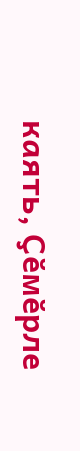каять, Ҫӗмӗрле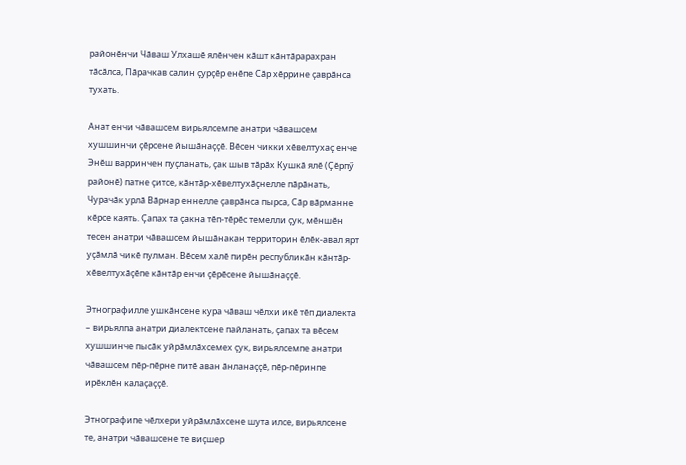районӗнчи Чӑваш Улхашӗ ялӗнчен кӑшт кӑнтӑрарахран тӑсӑлса, Пӑрачкав салин ҫурҫӗр енӗпе Сӑр хӗррине ҫаврӑнса тухать.

Анат енчи чӑвашсем вирьялсемпе анатри чӑвашсем хушшинчи ҫӗрсене йышӑнаҫҫӗ. Вӗсен чикки хӗвелтухаҫ енче Энӗш варринчен пуҫланать, ҫак шыв тӑрӑх Кушкӑ ялӗ (Ҫӗрпӳ районӗ) патне ҫитсе, кӑнтӑр-хӗвелтухӑҫнелле пӑрӑнать, Чурачӑк урлӑ Вӑрнар еннелле ҫаврӑнса пырса, Сӑр вӑрманне кӗрсе каять. Ҫапах та ҫакна тӗп-тӗрӗс темелли ҫук, мӗншӗн тесен анатри чӑвашсем йышӑнакан территорин ӗлӗк-авал ярт уҫӑмлӑ чикӗ пулман. Вӗсем халӗ пирӗн республикӑн кӑнтӑр-хӗвелтухӑҫӗпе кӑнтӑр енчи ҫӗрӗсене йышӑнаҫҫӗ.

Этнографилле ушкӑнсене кура чӑваш чӗлхи икӗ тӗп диалекта – вирьялпа анатри диалектсене пайланать, ҫапах та вӗсем хушшинче пысӑк уйрӑмлӑхсемех ҫук, вирьялсемпе анатри чӑвашсем пӗр-пӗрне питӗ аван ӑнланаҫҫӗ, пӗр-пӗринпе ирӗклӗн калаҫаҫҫӗ.

Этнографипе чӗлхери уйрӑмлӑхсене шута илсе, вирьялсене те, анатри чӑвашсене те виҫшер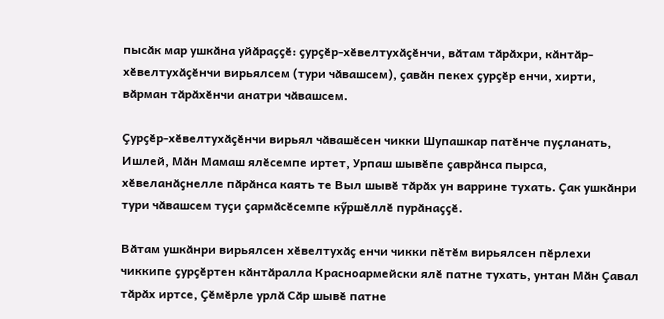пысӑк мар ушкӑна уйӑраҫҫӗ: ҫурҫӗр-хӗвелтухӑҫӗнчи, вӑтам тӑрӑхри, кӑнтӑр-хӗвелтухӑҫӗнчи вирьялсем (тури чӑвашсем), ҫавӑн пекех ҫурҫӗр енчи, хирти, вӑрман тӑрӑхӗнчи анатри чӑвашсем.

Ҫурҫӗр-хӗвелтухӑҫӗнчи вирьял чӑвашӗсен чикки Шупашкар патӗнче пуҫланать, Ишлей, Мӑн Мамаш ялӗсемпе иртет, Урпаш шывӗпе ҫаврӑнса пырса, хӗвеланӑҫнелле пӑрӑнса каять те Выл шывӗ тӑрӑх ун варрине тухать. Ҫак ушкӑнри тури чӑвашсем туҫи ҫармӑсӗсемпе кӳршӗллӗ пурӑнаҫҫӗ.

Вӑтам ушкӑнри вирьялсен хӗвелтухӑҫ енчи чикки пӗтӗм вирьялсен пӗрлехи чиккипе ҫурҫӗртен кӑнтӑралла Красноармейски ялӗ патне тухать, унтан Мӑн Ҫавал тӑрӑх иртсе, Ҫӗмӗрле урлӑ Сӑр шывӗ патне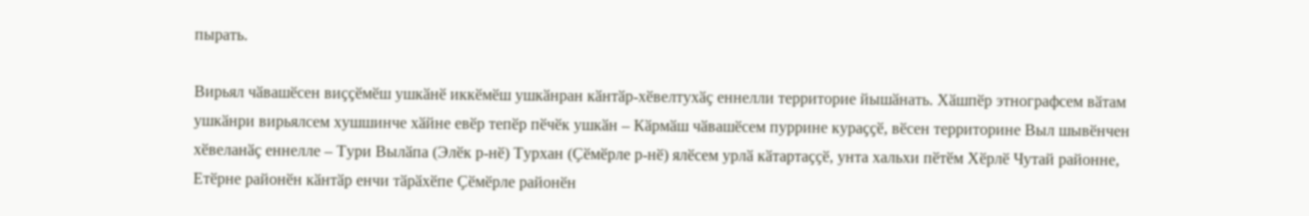пырать.

Вирьял чӑвашӗсен виҫҫӗмӗш ушкӑнӗ иккӗмӗш ушкӑнран кӑнтӑр-хӗвелтухӑҫ еннелли территорие йышӑнать. Хӑшпӗр этнографсем вӑтам ушкӑнри вирьялсем хушшинче хӑйне евӗр тепӗр пӗчӗк ушкӑн – Кӑрмӑш чӑвашӗсем пуррине кураҫҫӗ, вӗсен территорине Выл шывӗнчен хӗвеланӑҫ еннелле – Тури Вылӑпа (Элӗк р-нӗ) Турхан (Ҫӗмӗрле р-нӗ) ялӗсем урлӑ кӑтартаҫҫӗ, унта хальхи пӗтӗм Хӗрлӗ Чутай районне, Етӗрне районӗн кӑнтӑр енчи тӑрӑхӗпе Ҫӗмӗрле районӗн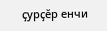ҫурҫӗр енчи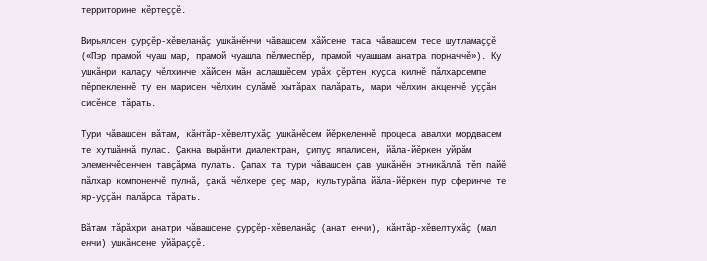территорине кӗртеҫҫӗ.

Вирьялсен ҫурҫӗр-хӗвеланӑҫ ушкӑнӗнчи чӑвашсем хӑйсене таса чӑвашсем тесе шутламаҫҫӗ («Пэр прамой чуаш мар, прамой чуашла пӗлмеспӗр, прамой чуашшам анатра порначчӗ»). Ку ушкӑнри калаҫу чӗлхинче хӑйсен мӑн аслашшӗсем урӑх ҫӗртен куҫса килнӗ пӑлхарсемпе пӗрпекленнӗ ту ен марисен чӗлхин сулӑмӗ хытӑрах палӑрать, мари чӗлхин акценчӗ уҫҫӑн сисӗнсе тӑрать.

Тури чӑвашсен вӑтам, кӑнтӑр-хӗвелтухӑҫ ушкӑнӗсем йӗркеленнӗ процеса авалхи мордвасем те хутшӑннӑ пулас. Ҫакна вырӑнти диалектран, ҫипуҫ япалисен, йӑла-йӗркен уйрӑм элеменчӗсенчен тавҫӑрма пулать. Ҫапах та тури чӑвашсен ҫав ушкӑнӗн этникӑллӑ тӗп пайӗ пӑлхар компоненчӗ пулнӑ, ҫакӑ чӗлхере ҫеҫ мар, культурӑпа йӑла-йӗркен пур сферинче те яр-уҫҫӑн палӑрса тӑрать.

Вӑтам тӑрӑхри анатри чӑвашсене ҫурҫӗр-хӗвеланӑҫ (анат енчи), кӑнтӑр-хӗвелтухӑҫ (мал енчи) ушкӑнсене уйӑраҫҫӗ.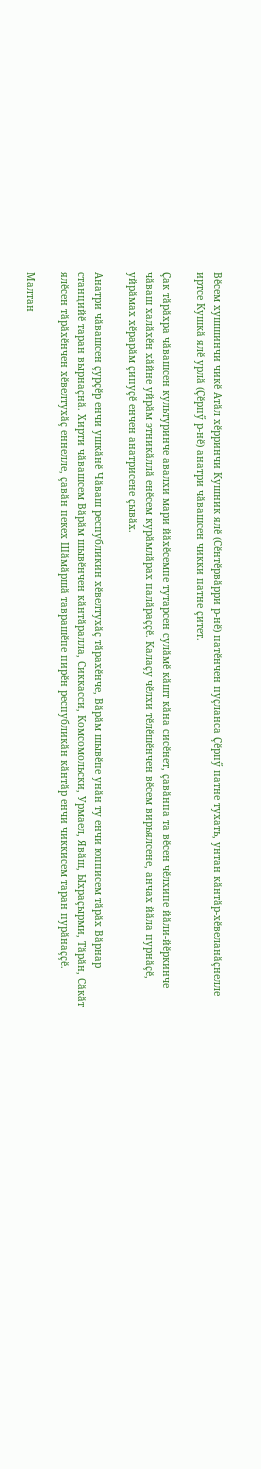Вӗсем хушшинчи чикӗ Атӑл хӗрринчи Кушник ялӗ (Сӗнтӗрвӑрри р-нӗ) патӗнчен пуҫланса Ҫӗрпӳ патне тухать, унтан кӑнтӑр-хӗвеланӑҫнелле иртсе Кушкӑ ялӗ урлӑ (Ҫӗрпӳ р-нӗ) анатри чӑвашсен чикки патне ҫитет.

Ҫак тӑрӑхра чӑвашсен культуринче авалхи мари йӑхӗсемпе тутарсен сулӑмӗ кӑшт кӑна сисӗнет, ҫавӑнпа та вӗсен чӗлхипе йӑли-йӗркинче чӑваш халӑхӗн хӑйне уйрӑм этникӑллӑ енӗсем курӑмлӑрах палӑраҫҫӗ. Калаҫу чӗлхи тӗлӗшӗнчен вӗсем вирьялсене, анчах йӑла пурнӑҫӗ, уйрӑмах хӗрарӑм ҫипуҫӗ енчен анатрисене ҫывӑх.

Анатри чӑвашсен ҫурҫӗр енчи ушкӑнӗ Чӑваш республикин хӗвелтухӑҫ тӑрахӗнче, Вӑрӑм шывӗпе унӑн ту енчи юпписем тӑрӑх Вӑрнар станцийӗ таран вырнаҫнӑ. Хирти чӑвашсем Вӑрӑм шывӗнчен кӑнтӑралла, Сиккасси, Комсомольски, Урмаел, Явӑш, Ыхраҫырми, Тӑрӑн, Сӑкӑт ялӗсен тӑрӑхӗнчен хӗвелтухӑҫ еннелле, ҫавӑн пекех Шӑмӑршӑ таврашӗпе пирӗн республикӑн кӑнтӑр енчи чиккисем таран пурӑнаҫҫӗ.

Малтан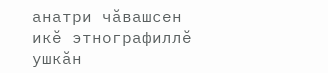анатри чӑвашсен икӗ этнографиллӗ ушкӑн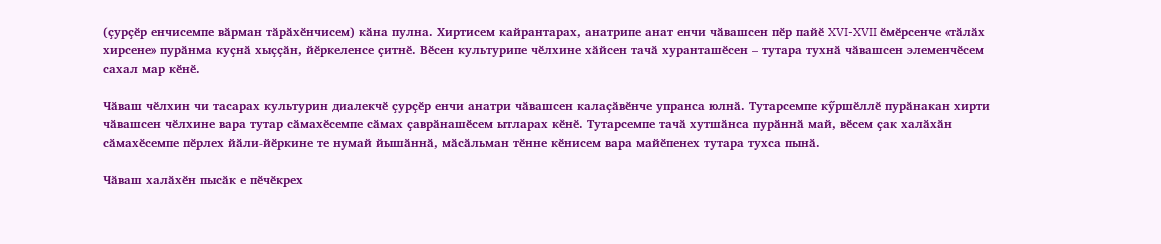(ҫурҫӗр енчисемпе вӑрман тӑрӑхӗнчисем) кӑна пулна. Хиртисем кайрантарах, анатрипе анат енчи чӑвашсен пӗр пайӗ XVI-XVII ӗмӗрсенче «тӑлӑх хирсене» пурӑнма куҫнӑ хыҫҫӑн, йӗркеленсе ҫитнӗ. Вӗсен культурипе чӗлхине хӑйсен тачӑ хуранташӗсен – тутара тухнӑ чӑвашсен элеменчӗсем сахал мар кӗнӗ.

Чӑваш чӗлхин чи тасарах культурин диалекчӗ ҫурҫӗр енчи анатри чӑвашсен калаҫӑвӗнче упранса юлнӑ. Тутарсемпе кӳршӗллӗ пурӑнакан хирти чӑвашсен чӗлхине вара тутар сӑмахӗсемпе сӑмах ҫаврӑнашӗсем ытларах кӗнӗ. Тутарсемпе тачӑ хутшӑнса пурӑннӑ май, вӗсем ҫак халӑхӑн сӑмахӗсемпе пӗрлех йӑли-йӗркине те нумай йышӑннӑ, мӑсӑльман тӗнне кӗнисем вара майӗпенех тутара тухса пынӑ.

Чӑваш халӑхӗн пысӑк е пӗчӗкрех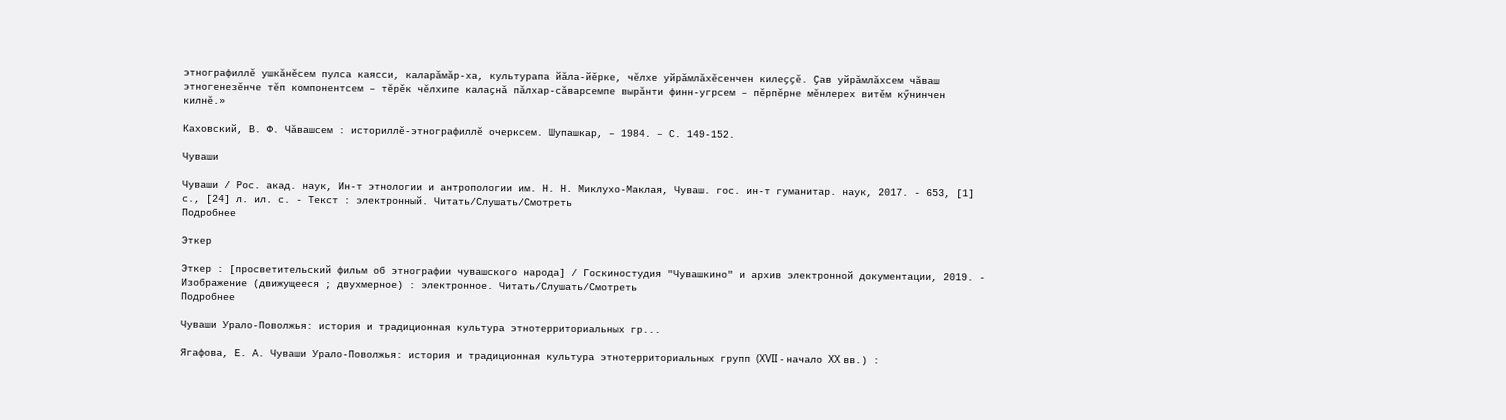этнографиллӗ ушкӑнӗсем пулса каясси, каларӑмӑр-ха, культурапа йӑла-йӗрке, чӗлхе уйрӑмлӑхӗсенчен килеҫҫӗ. Ҫав уйрӑмлӑхсем чӑваш этногенезӗнче тӗп компонентсем – тӗрӗк чӗлхипе калаҫнӑ пӑлхар-сӑварсемпе вырӑнти финн-угрсем – пӗрпӗрне мӗнлерех витӗм кӳнинчен килнӗ.»

Каховский, В. Ф. Чӑвашсем : историллӗ-этнографиллӗ очерксем. Шупашкар, – 1984. – С. 149-152.

Чуваши

Чуваши / Рос. акад. наук, Ин-т этнологии и антропологии им. Н. Н. Миклухо-Маклая, Чуваш. гос. ин-т гуманитар. наук, 2017. - 653, [1] с., [24] л. ил. с. - Текст : электронный. Читать/Слушать/Смотреть
Подробнее

Эткер

Эткер : [просветительский фильм об этнографии чувашского народа] / Госкиностудия "Чувашкино" и архив электронной документации, 2019. - Изображение (движущееся ; двухмерное) : электронное. Читать/Слушать/Смотреть
Подробнее

Чуваши Урало-Поволжья: история и традиционная культура этнотерриториальных гр...

Ягафова, Е. А. Чуваши Урало-Поволжья: история и традиционная культура этнотерриториальных групп (XVII - начало XX вв.) :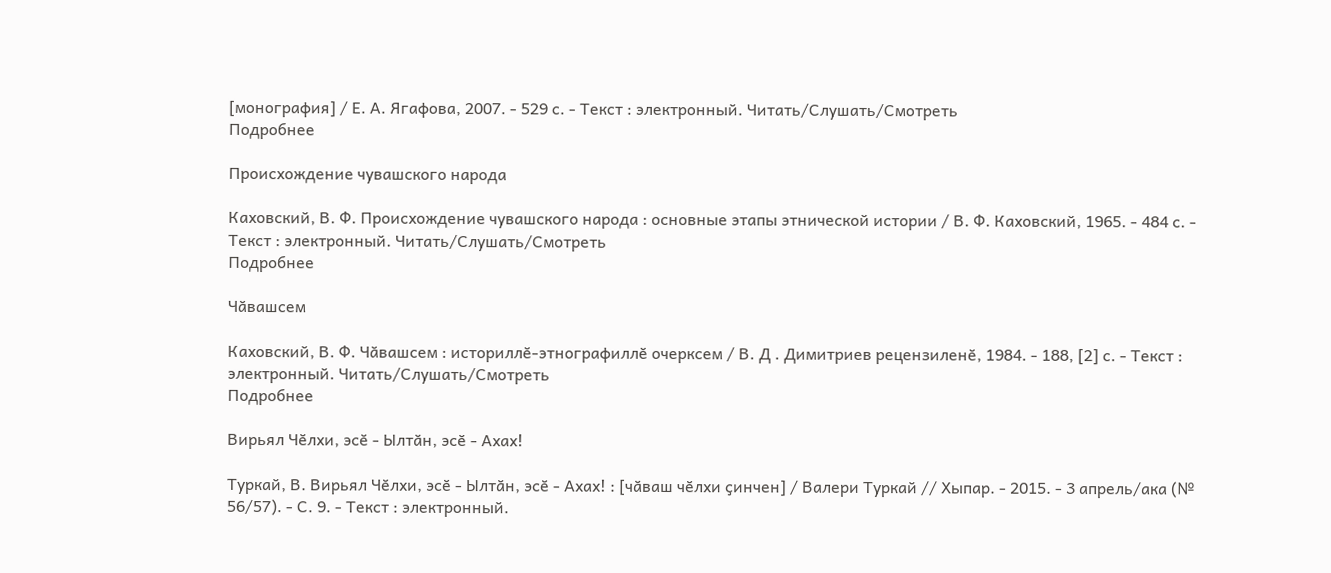[монография] / Е. А. Ягафова, 2007. - 529 с. - Текст : электронный. Читать/Слушать/Смотреть
Подробнее

Происхождение чувашского народа

Каховский, В. Ф. Происхождение чувашского народа : основные этапы этнической истории / В. Ф. Каховский, 1965. - 484 с. - Текст : электронный. Читать/Слушать/Смотреть
Подробнее

Чӑвашсем

Каховский, В. Ф. Чӑвашсем : историллӗ-этнографиллӗ очерксем / В. Д . Димитриев рецензиленӗ, 1984. - 188, [2] с. - Текст : электронный. Читать/Слушать/Смотреть
Подробнее

Вирьял Чӗлхи, эсӗ - Ылтӑн, эсӗ - Ахах!

Туркай, В. Вирьял Чӗлхи, эсӗ - Ылтӑн, эсӗ - Ахах! : [чӑваш чӗлхи ҫинчен] / Валери Туркай // Хыпар. - 2015. - 3 апрель/ака (№ 56/57). - С. 9. - Текст : электронный.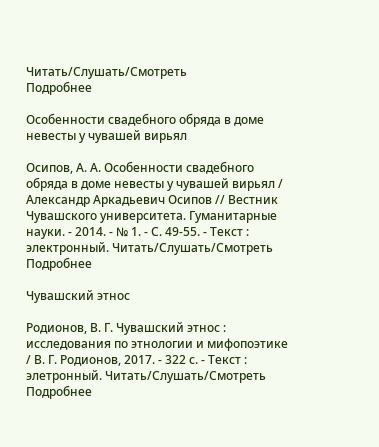Читать/Слушать/Смотреть
Подробнее

Особенности свадебного обряда в доме невесты у чувашей вирьял

Осипов, А. А. Особенности свадебного обряда в доме невесты у чувашей вирьял / Александр Аркадьевич Осипов // Вестник Чувашского университета. Гуманитарные науки. - 2014. - № 1. - С. 49-55. - Текст : электронный. Читать/Слушать/Смотреть
Подробнее

Чувашский этнос

Родионов, В. Г. Чувашский этнос : исследования по этнологии и мифопоэтике / В. Г. Родионов, 2017. - 322 с. - Текст : элетронный. Читать/Слушать/Смотреть
Подробнее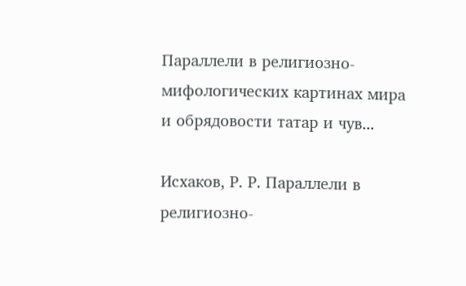Параллели в религиозно-мифологических картинах мира и обрядовости татар и чув...

Исхаков, Р. Р. Параллели в религиозно-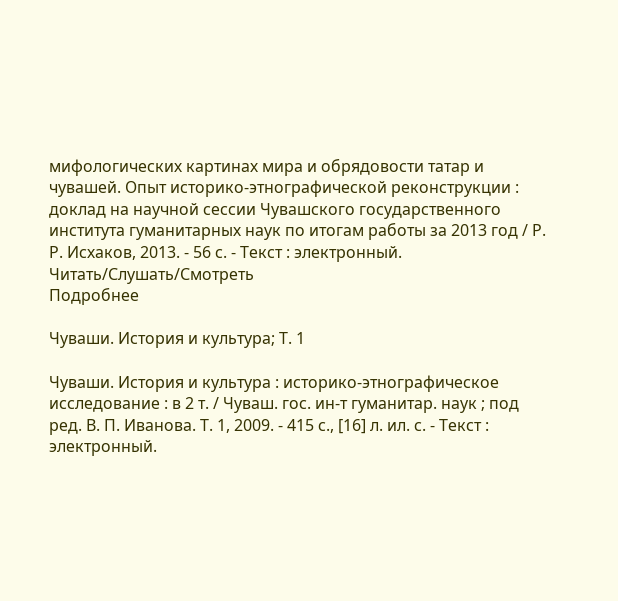мифологических картинах мира и обрядовости татар и чувашей. Опыт историко-этнографической реконструкции : доклад на научной сессии Чувашского государственного института гуманитарных наук по итогам работы за 2013 год / Р. Р. Исхаков, 2013. - 56 с. - Текст : электронный. Читать/Слушать/Смотреть
Подробнее

Чуваши. История и культура; Т. 1

Чуваши. История и культура : историко-этнографическое исследование : в 2 т. / Чуваш. гос. ин-т гуманитар. наук ; под ред. В. П. Иванова. Т. 1, 2009. - 415 с., [16] л. ил. с. - Текст : электронный.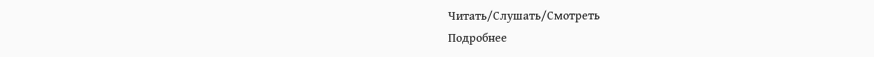Читать/Слушать/Смотреть
Подробнее